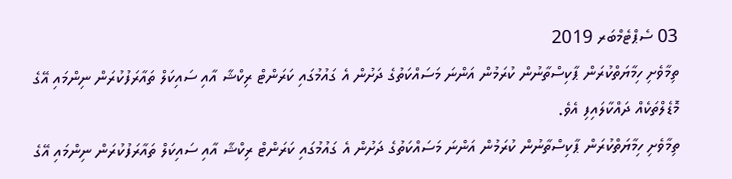03 ސެޕްޓެމްބަރ 2019
ތިމާވެށި ހިމާޔަތްކުރަން ޕާކިސްތާނުން ކުރަމުން އަންނަ މަސައްކަތުގެ ދަށުން އެ ގައުމުގައި ކަރަންޓް ރިކްޝާ އާއި ސައިކަލް ތައާރަފުކުރަން ނިންމައި އޭގެ މޮޑެލްތަކެއް ދައްކާލައިފި އެވެ.
ތިމާވެށި ހިމާޔަތްކުރަން ޕާކިސްތާނުން ކުރަމުން އަންނަ މަސައްކަތުގެ ދަށުން އެ ގައުމުގައި ކަރަންޓް ރިކްޝާ އާއި ސައިކަލް ތައާރަފުކުރަން ނިންމައި އޭގެ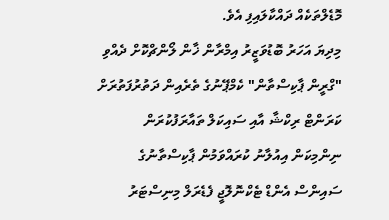މޮޑެލްތަކެއް ދައްކާލައިފި އެވެ.
މިދިޔަ އަހަރު ބޮޑުވަޒީރު އިމްރާން ޚާން ލޯންޗްކޮށް ދެއްވި "ގްރީން ޕާކިސްތާން" ކެމްޕޭނުގެ ތެރެއިން ދަތުރުފަތުރަށް ކަރަންޓް ރިކްޝާ އާއި ސައިކަލް ތައާރަފުކުރަން ނިންމިކަން އިއުލާނު ކުރައްވަމުން ޕާކިސްތާނުގެ ސައިންސް އެންޑް ޓެކްނޮލޮޖީ ފެޑެރަލް މިނިސްޓަރު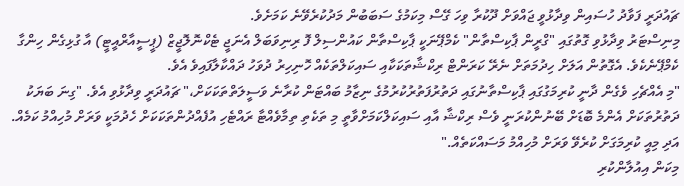ޗައުދަރީ ފަވާދު ހުސައިން ވިދާޅުވީ ޖައްވަށް ދޫކުރާ ވިހަ ގޭސް މިކަމުގެ ސަބަބުން މަދުކުރެވޭނެ ކަމަށެވެ.
މިނިސްޓަރު ވިދާޅުވި ގޮތުގައި "ގްރީން ޕާކިސްތާން" ކެމްޕޭނަކީ ޕާކިސްތާން ކައުންސިލް ފޮ ރިނިވަބަލް އެނަޖީ ޓެކްނޮލޮޖީޒް (ޕީސީއާރްއީޓީ) އާ ގުޅިގެން ހިންގާ ކެމްޕޭނެކެވެ. އެގޮތުން އަލަށް ހިދުމަތަށް ނެރޭ ކަރަންޓް ރިކްޝާތަކަކާއި ސައިކަލްތަކެއް ހޮނިހިރު ދުވަހު ދައްކާލާފައިވެ އެވެ.
"މި އެއްޗެހި ވެގެން ދާނީ ކުރިމަގުގައި ޕާކިސްތާނުގައި ދަތުރުފަތުރުކުރުމުގެ ނިޒާމު ބައްޓަން ކުރާނެ ވަސީލަތްތަކަކަށް،" ޗައުދަރީ ވިދާޅުވި އެވެ. "ގިނަ ބަޔަކު ދަތުރުތަކަށް އެންމެ ބޮޑަށް ބޭނުންކުރަނީ ވެސް ރިކްޝާ އާއި ސައިކަލްކަމަށްވާތީ މި ތަކެތި ތިމާވެއްޓާ ރައްޓެހި އުފެއްދުންތަކަކަށް ހެދުމަކީ ވަރަށް މުހިއްމު ކަމެއް. އަދި މިއީ ކުރިމަގަށް ކުރެވޭ ވަރަށް މުހިއްމު މަސައްކަތެއް."
މިކަން އިއުލާންކުރި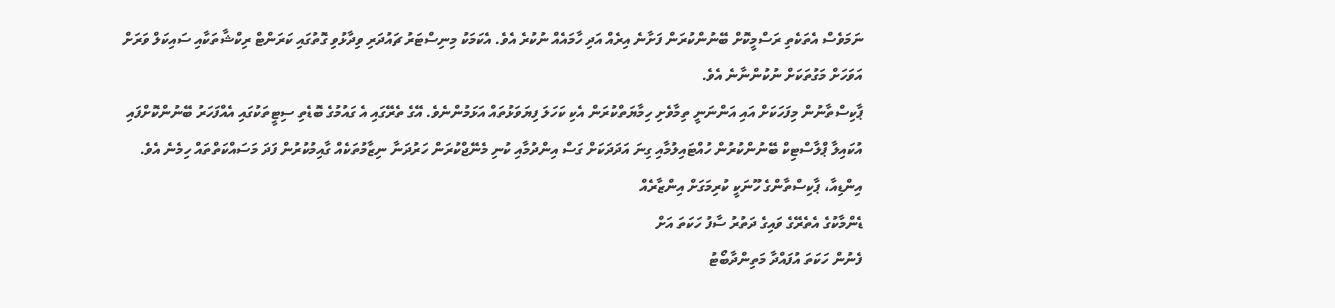ނަމަވެސް އެތަކެތި ރަސްމީކޮށް ބޭނުންކުރަން ފަށާނެ އިރެއް އަދި ހާމައެއް ނުކުރެ އެވެ. އެކަމަކު މިނިސްޓަރު ޗައުދަރި ވިދާޅުވި ގޮތުގައި ކަރަންޓް ރިކްޝާތަކާއި ސައިކަލް ވަރަށް އަވަހަށް މަގުތަކަށް ނުކުންނާނެ އެވެ.
ޕާކިސްތާނުން މިފަހަކަށް އައި އަންނަނީ ތިމާވެށި ހިމާޔަތްކުރަން އެކި ކަހަލަ ފިޔަވަޅުތައް އަޅަމުންނެވެ. އޭގެ ތެރޭގައި އެ ގައުމުގެ ބޮޑެތި ސިޓީތަކުގައި އެއްފަހަރު ބޭނުންކޮށްފައި އުކައިލާ ޕްލާސްޓިކް ބޭނުންކުރުން ހުއްޓައިލުމާއި ގިނަ އަދަދަކަށް ގަސް އިންދުމާއި ކުނި މެނޭޖްކުރަން ހަރުދަނާ ނިޒާމުތަކެއް ގާއިމުކުރުން ފަދަ މަސައްކަތްތައް ހިމެނެ އެވެ.
އިންޑިއާ، ޕާކިސްތާންގެ ހޫނަކީ ކުރިމަގަށް އިންޒާރެއް
ޑެންމާކުގެ އެތެރޭގެ ވައިގެ ދަތުރު ސާފު ހަކަތަ އަށް
ފެނުން ހަކަތަ އުފައްދާ މަތިންދާބޯޓު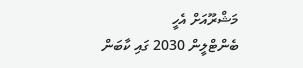މަޝްރޫއަށް އެހީ
ބެންޓްލީން 2030 ގައި ކާބަން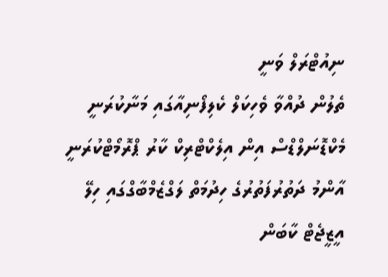ނިއުޓްރަލް ވަނީ
ތެލުން ދުއްވާ ވެހިކަލް ކެލިފޯނިއާގައި މަނާކުރަނީ
މެކްޑޮނަލްޑްސް އިން އިލެކްޓްރިކް ކާރު ޕްރޮމޯޓްކުރަނީ
އާންމު ދަތުރުފަތުރުގެ ހިދުމަތް ލަގްޒެމްބާގްގައި ހިލޭ
އީޒީޖެޓް ކާބަން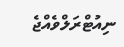ނިއުޓްރަލްވެއްޖެ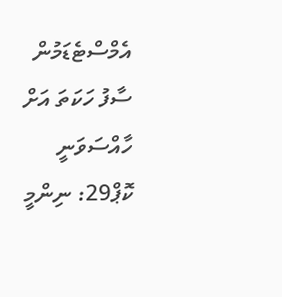އެމްސްޓެޑަމުން ސާފު ހަކަތަ އަށް ހާއްސަވަނީ
ކޮޕް29: ނިންމީ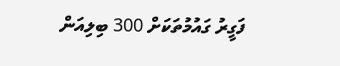ފަގީރު ގައުމުތަކަށް 300 ބިލިއަން